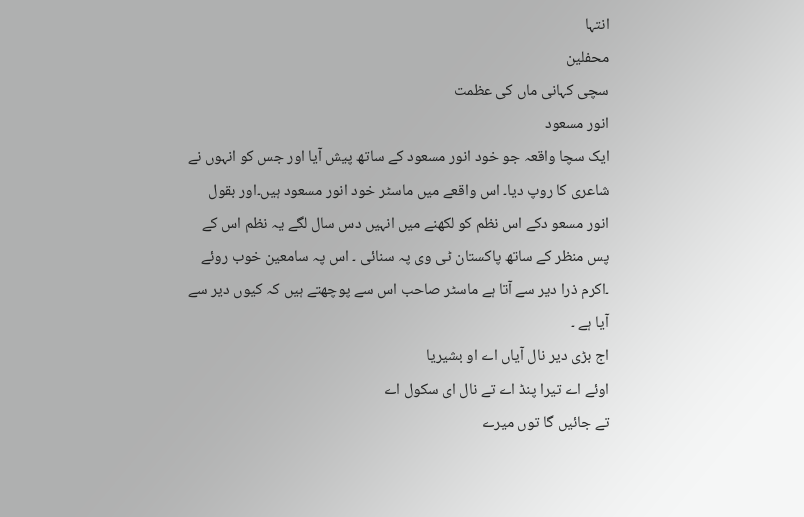انتہا
محفلین
سچی کہانی ماں کی عظمت
انور مسعود
ایک سچا واقعہ جو خود انور مسعود کے ساتھ پیش آیا اور جس کو انہوں نے شاعری کا روپ دیا۔ اس واقعے میں ماسٹر خود انور مسعود ہیں۔اور بقول انور مسعو دکے اس نظم کو لکھنے میں انہیں دس سال لگے یہ نظم اس کے پس منظر کے ساتھ پاکستان ٹی وی پہ سنائی ۔ اس پہ سامعین خوب روئے ۔اکرم ذرا دیر سے آتا ہے ماسٹر صاحب اس سے پوچھتے ہیں کہ کیوں دیر سے آیا ہے ۔
اج بڑی دیر نال آیاں اے او بشیریا
اوئے اے تیرا پنڈ اے تے نال ای سکول اے
تے جائیں گا توں میرے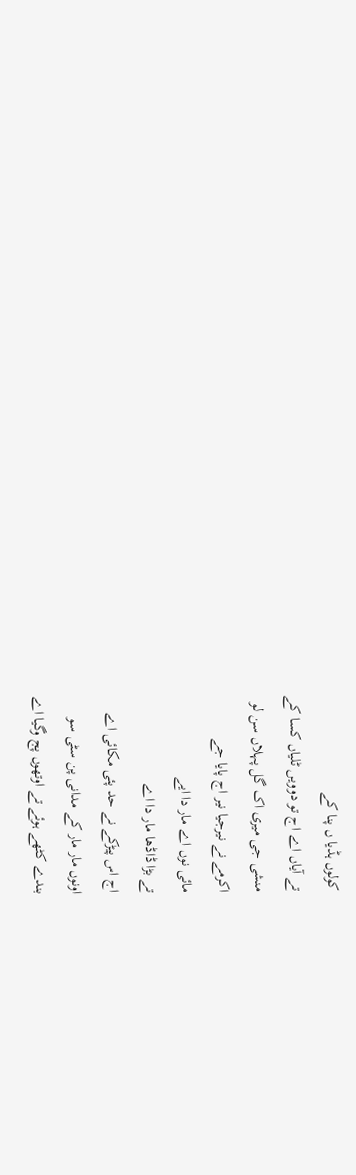کولوں ہڈیا ں پنا کے
تے آیاں اے اج تو دوویں ٹلیاں کسا کے
منشی جی میری اک گل پہلاں سن لو
اکرمے نے نیرجیا نیر اج پایا جے
مائی نوں اے مار دا ایے
تے بڑا ڈاڈھا مار دا اے
اج اس پیڑکے نے حد پئی مکائی اے
اونوں مار مار کے مدانی پن سٹی سو
بندے کٹھے ہوئے تے اوتھوں پج وگیا اے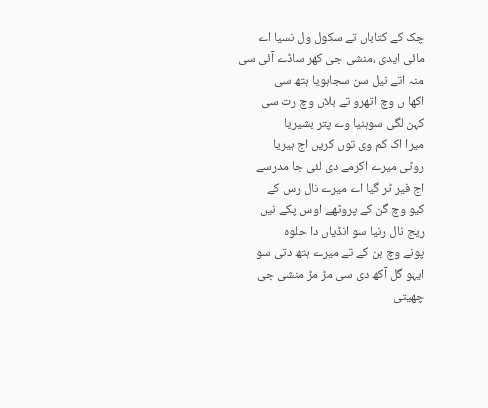چک کے کتاباں تے سکول ول نسیا اے
مائی ایدی ،منشی جی کھر ساڈے آئی سی
منہ اتے نیل سن سجاہویا ہتھ سی
اکھا ں وچ اتھرو تے بلاں وچ رت سی
کہن لگی سوہنیا وے پتر بشیریا
میرا اک کم وی توں کریں اج ہیریا
روٹی میرے اکرمے دی لئی جا مدرسے
اج فیر ٹر گیا اے میرے نال رس کے
کیو وچ گن کے پروٹھے اوس پکے نیں
ریج نال رنیا سو انڈیاں دا حلوہ
پونے وچ بن کے تے میرے ہتھ دتی سو
ایہو گل آکھ دی سی مڑ مڑ منشی جی
چھیتی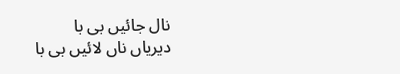نال جائیں بی با
دیریاں ناں لائیں بی با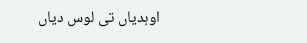اوہدیاں تی لوس دیاں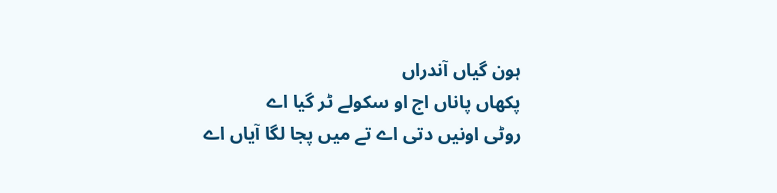ہون گیاں آندراں
پکھاں پاناں اج او سکولے ٹر گیا اے
روٹی اونیں دتی اے تے میں پجا لگا آیاں اے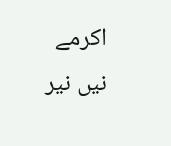اکرمے نیں نیر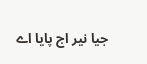جیا نیر اج پایا اے